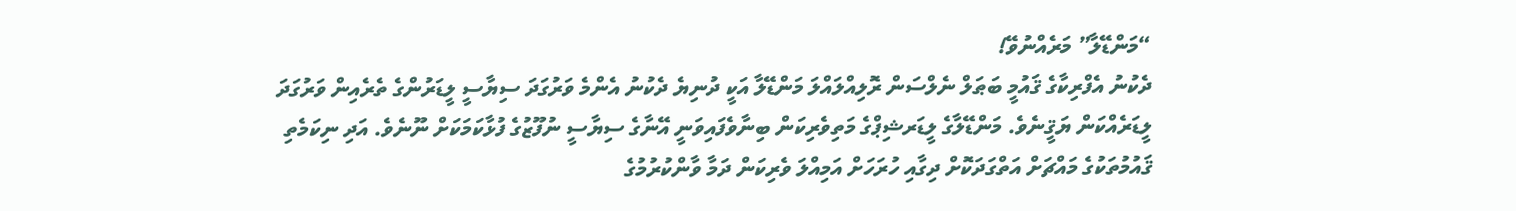“މަންޑޭލާ” މަރެއްނުވޭ!
ދެކުނު އެފްރިކާގެ ޤައުމީ ބަޠަލް ނެލްސަން ރޮލިއްލައްލަ މަންޑޭލާ އަކީ ދުނިޔެ ދެކުނު އެންމެ ވަރުގަދަ ސިޔާސީ ލީޑަރުންގެ ތެރެއިން ވަރުގަދަ ލީޑަރެއްކަން ޔަޤީނެވެ. މަންޑޭލާގެ ލީޑަރޝިޕްގެ މަތިވެރިކަން ބިނާވެފައިވަނީ އޭނާގެ ސިޔާސީ ނުފޫޒުގެ ފުޅާކަމަކަށް ނޫނެވެ. އަދި ނިކަމެތި ޤައުމުތަކުގެ މައްޗަށް އަތްގަދަކޮށް ދިގާއި ހުރަހަށް އަމިއްލަ ވެރިކަން ދަމާ ވާންކުރުމުގެ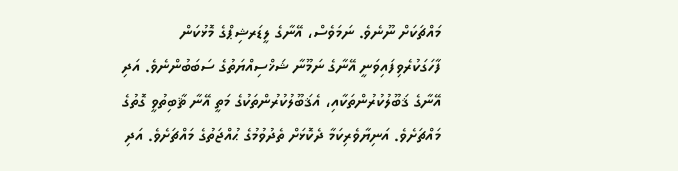މައްޗަކަށް ނޫނެވެ. ނަމަވެސް، އޭނާގެ ލީޑަރޝިޕްގެ މޮޅުކަން ފާހަގަކުރެވިފައިވަނީ އޭނާގެ ނަމޫނާ ޝަޚްސިއްޔަތުގެ ސަބަބުންނެވެ. އަދި އޭނާގެ ޤަބޫލުކުރުންތަކާއި، އެޤަބޫލުކުރުންތަކުގެ މަތީ އޭނާ ޘާބިތުވީ ގޮތުގެ މައްޗަށެވެ. އަނިޔާވެރިކަމާ ދެކޮޅަށް ތެދުވުމުގެ ޙުއްޖަތުގެ މައްޗަށެވެ. އަދި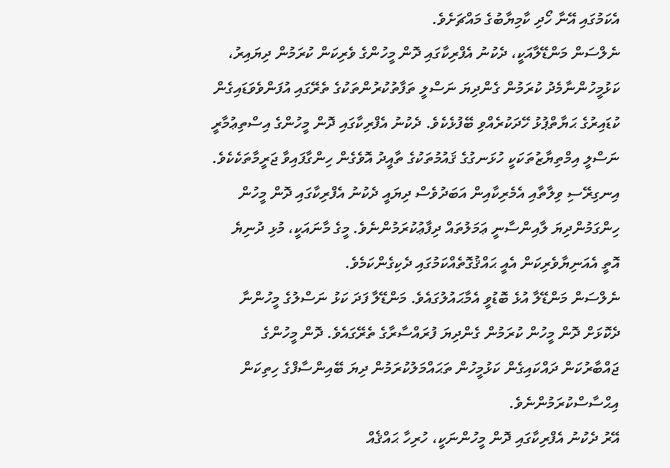އެކަމުގައި އޭނާ ހޯދި ކާމިޔާބުގެ މައްޗަށެވެ.
ނެލްސަން މަންޑޭލާއަކީ، ދެކުނު އެފްރިކާގައި ދޮން މީހުންގެ ވެރިކަން ކުރަމުން ދިޔައިރު، ކަޅުމީހުންނާމެދު ކުރަމުން ގެންދިޔަ ނަސްލީ ތަފާތުކުރުންތަކުގެ ތެރޭގައި އުފަންވެވަޑައިގެން ކުޑައިރުގެ ޙަޔާތްޕުޅު ހޭދަކުރެއްވި ބޭފުޅެކެވެ. ދެކުނު އެފްރިކާގައި ދޮން މީހުންގެ އިސްތިޢުމާރީ ނަސްލީ އިމްތިޔާޒުތަކަކީ ހުޅަނގުގެ ޤައުމުތަކުގެ ތާއީދު އޮވެގެން ހިންގާފައިވާ ޖަރީމާތަކެކެވެ. އިނގިރޭސި ވިލާތާއި އެމެރިކާއިން އަބަދުވެސް ދިޔައީ ދެކުނު އެފްރިކާގައި ދޮން މީހުން ހިންގަމުންދިޔަ ލާއިންސާނީ ޢަމަލުތައް ދިފާޢުކުރަމުންނެވެ. މީގެ މާނައަކީ، މުޅި ދުނިޔެ އޮތީ އެއަނިޔާވެރިކަން އެއީ ޙައްޤުގޮތެއްކަމުގައި ދެކިގެންކަމެވެ.
ނެލްސަން މަންޑޭލާ އުޅެ ބޮޑުވީ އެމާޙައުލުގައެވެ. މަންޑޭލާ ފަދަ ކަޅު ނަސްލުގެ މީހުންނާ ދެކޮޅަށް ދޮން މީހުން ކުރަމުން ގެންދިޔަ ފުރައްސާރާގެ ތެރޭގައެވެ. ދޮން މީހުންގެ ޖައްބާރުކަން ދައްކައިގެން ކަޅުމީހުން ތަޙައްމަލުކުރަމުން ދިޔަ ބޭއިންސާފްގެ ހިތިކަން އިޙްސާސްކުރަމުންނެވެ.
އޭރު ދެކުނު އެފްރިކާގައި ދޮން މީހުންނަކީ، ހުރިހާ ޙައްޤެއް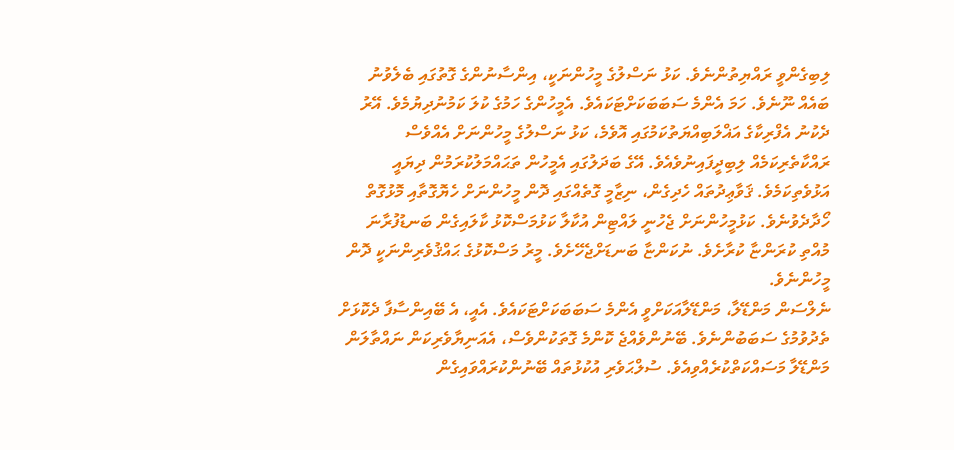ލިބިގެންވީ ރައްޔިތުންނެވެ. ކަޅު ނަސްލުގެ މީހުންނަކީ، އިންސާނުންގެ ގޮތުގައި ބެލެވުނު ބައެއް ނޫނެވެ. ހަމަ އެންމެ ސަބަބަކަށްޓަކައެވެ. އެމީހުންގެ ހަމުގެ ކުލަ ކަމުނުދިޔުމެވެ. އޭރު ދެކުނު އެފްރިކާގެ އަޣްލަބިއްޔަތުކަމުގައި އޮވެމެ، ކަޅު ނަސްލުގެ މީހުންނަށް އެއްވެސް ރައްކާތެރިކަމެއް ލިބިދީފައިނުވެއެވެ. އޭގެ ބަދަލުގައި އެމީހުން ތަޙައްމަލުކުރަމުން ދިޔައީ އަޅުވެތިކަމެވެ. ޤަވާޢިދުތައް ހެދިގެން، ނިޒާމީ ގޮތެއްގައި ދޮން މީހުންނަށް ހެޔޮގޮތާއި މޮޅުގޮތް ހޯދާދެވުނެވެ. ކަޅުމީހުންނަށް ޖެހުނީ ލައްޓިން އުކާލާ ކަޅުމަސްކޮޅު ކާލައިގެން ބަނޑުފުރާނަ މުއްތި ކުރަންޏާ ކުރާށެވެ. ނުކަންޏާ ބަނޑަށްޖެހޭށެވެ. މީރު މަސްކޮޅުގެ ޙައްޤުވެރިންނަކީ ދޮން މީހުންނެވެ.
ނެލްސަން މަންޑޭލާ، މަންޑޭލާއަކަށްވީ އެންމެ ސަބަބަކަށްޓަކައެވެ. އެއީ، އެ ބޭއިންސާފާ ދެކޮޅަށް ތެދުވުމުގެ ސަބަބުންނެވެ. ބޭނުންވެއްޖެ ކޮންމެ ގޮތަކުންވެސް، އެއަނިޔާވެރިކަން ނައްތާލަން މަންޑޭލާ މަސައްކަތްކުރެއްވިއެވެ. ސުލްޙަވެރި އުކުޅުތައް ބޭނުންކުރައްވައިގެން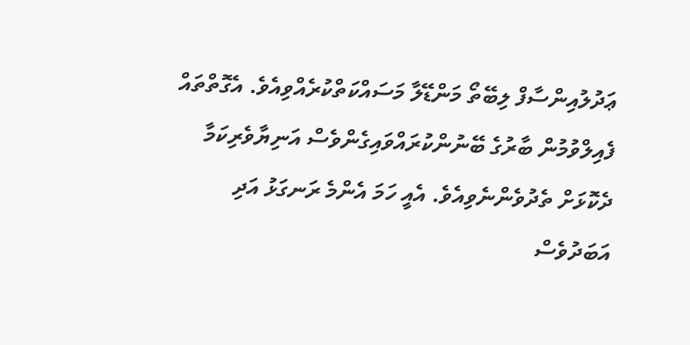ޢަދުލުއިންސާފް ލިބޭތޯ މަންޑޭލާ މަސައްކަތްކުރެއްވިއެވެ. އެގޮތްތައް ފެއިލްވުމުން ބާރުގެ ބޭނުންކުރައްވައިގެންވެސް އަނިޔާވެރިކަމާ ދެކޮޅަށް ތެދުވެންނެވިއެވެ. އެއީ ހަމަ އެންމެ ރަނގަޅު އަދި އަބަދުވެސް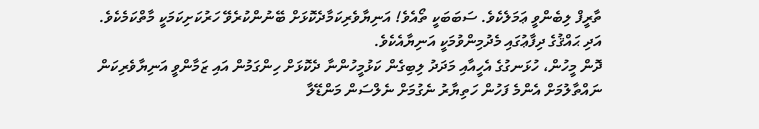ތާރީފް ލިބެންވީ ޢަމަލެކެވެ. ސަބަބަކީ ތޯއެވެ! އަނިޔާވެރިކަމާދެކޮޅަށް ބޭނުންކުރެވޭ ހަރުކަށިކަމަކީ މާތްކަމެކެވެ. އަދި ޙައްޤުގެ ދިފާޢުގައި މެދުމިންވުމަކީ އަނިޔާއެކެވެ.
ދޮން މީހުން، ހުޅަނގުގެ އެހީއާއި މަދަދު ލިބިގެން ކަޅުމީހުންނާ ދެކޮޅަށް ހިންގަމުން އައި ޒަމާންވީ އަނިޔާވެރިކަން ނައްތާލުމަށް އެންމެ ފަހުން ހަތިޔާރު ނެގުމަށް ނެލްސަން މަންޑޭލާ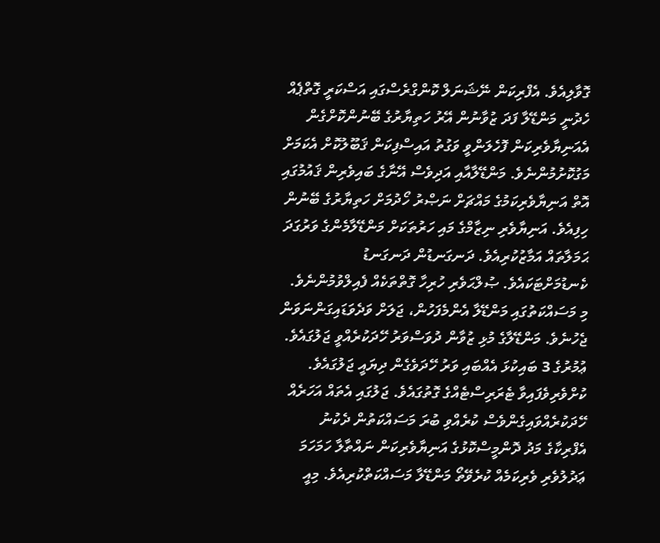ގޮވާލިއެވެ. އެފްރިކަން ނޭޝަނަލް ކޮންގްރެސްގައި އަސްކަރީ ގޮތްޕެއް ހެދުނީ މަންޑޭލާ ފަދަ ޒުވާނުން އޭރު ހަތިޔާރުގެ ބޭނުންކޮށްގެން އެއަނިޔާވެރިކަން ފޮހެލަންވީ ވަގުތު އައިސްފިކަން ޤަބޫލުކޮށް އެކަމަށް މަގުކޮށުމުންނެވެ. މަންޑޭލާއާއި އަދިވެސް އޭނާގެ ބައިވެރިން ޤައުމުގައި އޮތް އަނިޔާވެރިކަމުގެ މައްޗަށް ނަޞްރު ހޯދުމަށް ހަތިޔާރުގެ ބޭނުން ހިފިއެވެ. އަނިޔާވެރި ނިޒާމްގެ މައި ހަރުތަކަށް މަންޑޭލާމެންގެ ވަރުގަދަ ޙަމަލާތައް އަމާޒުކުރިއެވެ. ދަނގަނޑުން ދަނގަނޑު ކެނޑުމަށްޓަކައެވެ. ޞުލްޙަވެރި ހުރިހާ ގޮތްތަކެއް ފެއިލްވުމުންނެވެ.
މި މަސައްކަތުގައި މަންޑޭލާ އެންމެފަހުން، ޖަލަށް ވަދެވަޑައިގަންނަވަން ޖެހުނެވެ. މަންޑޭލާގެ މުޅި ޒުވާން ދުވަސްވަރު ހޭދަކުރެއްވީ ޖަލުގައެވެ. ޢުމުރުގެ 3 ބައިކުޅަ އެއްބައި ވަރު ހޭދަވެގެން ދިޔައީ ޖަލުގައެވެ. ކުށްވެރިވެފައިވާ ޓެރަރިސްޓެއްގެ ގޮތުގައެވެ. ޖަލުގައި އެތައް އަހަރެއް ހޭދަކުރެއްވައިގެންވެސް ކުރެއްވި ބުރަ މަސައްކަތުން ދެކުނު އެފްރިކާގެ މަދު ދޮންމީސްކޮޅުގެ އަނިޔާވެރިކަން ނައްތާލާ ހަމަހަމަ ޢަދުލުވެރި ވެރިކަމެއް ކުރެވޭތޯ މަންޑޭލާ މަސައްކަތްކުރިއެވެ. މިއީ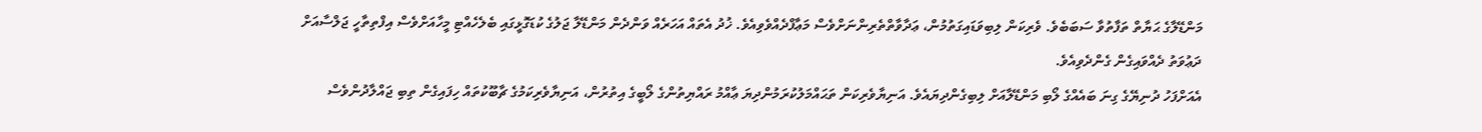މަންޑޭލާގެ ޙަޔާތް ތަފާތުވާ ސަބަބެވެ. ވެރިކަން ލިބިވަޑައިގަތުމުން، ޢަދާވާތްތެރިންނަށްވެސް މަޢާފްދެއްވެވިއެވެ. ޚުދު އެތައް އަހަރެއް ވަންދެން މަންޑޭލާ ޖަލުގެ ކުޑަގޮޅީގައި ބެލެހެއްޓި މީހާއަށްވެސް އިފްތިތާހީ ޖަލްސާއަށް ދަޢުވަތު ދެއްވައިގެން ގެންދެވިއެވެ.
އެއަށްފަހު ދުނިޔޭގެ ގިނަ ބައެއްގެ ލޯބި މަންޑޭލާއަށް ލިބިގެންދިޔައެވެ. އަނިޔާވެރިކަން ތަޙައްމަލުކުރަމުންދިޔަ ޢާއްމު ރައްޔިތުންގެ ލޯބީގެ އިތުރުން، އަނިޔާވެރިކަމުގެ ޗާބޫކުތައް ހިފައިގެން ތިބި ޖައްލާދުންވެސް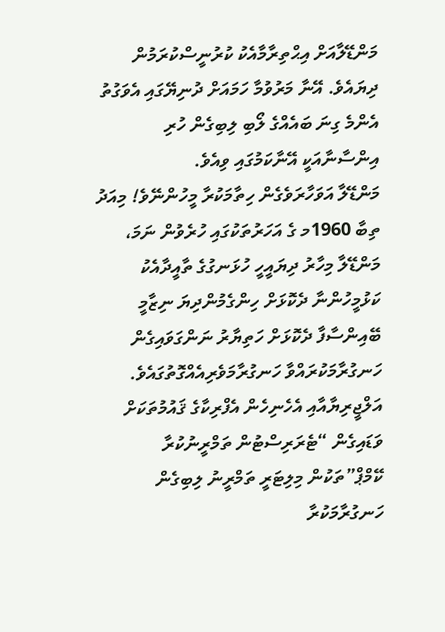މަންޑޭލާއަށް އިޙްތިރާމާއެކު ކުރުނީސްކުރަމުން ދިޔައެވެ. އޭނާ މަރުވުމާ ހަމައަށް ދުނިޔޭގައި އެވަގުތު އެންމެ ގިނަ ބައެއްގެ ލޯބި ލިބިގެން ހުރި އިންސާނާއަކީ އޭނާކަމުގައި ވިއެވެ.
މަންޑޭލާ އަވަހާރަވެގެން ހިތާމަކުރާ މީހުންނޭވެ! މިއަދު ތިބާ 1960މ ގެ އަހަރުތަކުގައި ހުރެވުން ނަމަ، މަންޑޭލާ މިހާރު ދިޔައީހީ ހުޅަނގުގެ ތާއީދާއެކު ކަޅުމީހުންނާ ދެކޮޅަށް ހިންގެމުންދިޔަ ނިޒާމީ ބޭއިންސާފާ ދެކޮޅަށް ހަތިޔާރު ނަންގަވައިގެން ހަނގުރާމަކުރައްވާ ހަނގުރާމަވެރިއެއްގޮތުގައެވެ. އަލްޖީރިޔާއާއި އެހެނިހެން އެފްރިކާގެ ޤައުމުތަކަށް ވަޑައިގެން “ޓެރަރިސްޓުން ތަމްރީނުކުރާ ކޭމްޕް”ތަކުން މިލިޓަރީ ތަމްރީނު ލިބިގެން ހަނގުރާމަކުރާ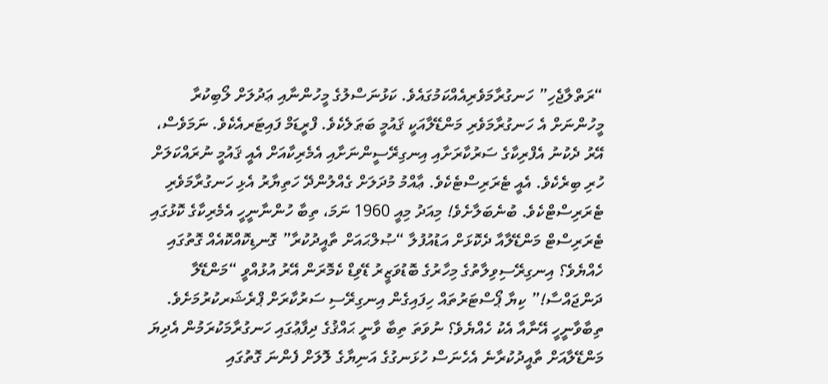“ރަތްލާޖެހި” ހަނގުރާމަވެރިއެއްކަމުގައެވެ. ކަޅުނަސްލުގެ މީހުންނާއި ޢަދުލަށް ލޯބިކުރާ މީހުންނަށް އެ ހަނގުރާމަވެރި މަންޑޭލާއަކީ ޤައުމީ ބަޠަލެކެވެ. ފްރީޑަމް ފައިޓަރއެކެވެ. ނަމަވެސް، އޭރު ދެކުނު އެފްރިކާގެ ސަރުކާރަށާއި އިނގިރޭސީންނަށާއި އެމެރިކާއަށް އެއީ ޤައުމީ ނުރައްކަލަށް ހުރި ބިރެކެވެ. އެއީ ޓެރަރިސްޓެކެވެ. ޢާއްމު މުދަލަށް ގެއްލުންދޭ ހަތިޔާރު އެޅި ހަނގުރާމަވެރި ޓެރަރިސްޓްކެވެ. ބުނެބަލާށެވެ! މިއަދު މިއީ 1960 ނަމަ، ތިބާ ހުންނާނީހީ އެމެރިކާގެ ކޮޅުގައި ޓެރަރިސްޓް މަންޑޭލާއާ ދެކޮޅަށް އަޑުއުފުލާ “ޞުލްޙައަށް ތާއީދުކުރާ” ގޮނޑިކޮއްކޮއެއް ގޮތުގައި ހެއްޔެވެ؟ އިނގިރޭސިވިލާތުގެ މިހާރުގެ ބޮޑުވަޒީރު ޑޭވިޑް ކެމޮރަން އޭރު އުޅުއްވީ “މަންޑޭލާ ދަންޖައްސާ!” ކިޔާ ޕޯސްޓަރުތައް ހިފައިގެން އިނގިރޭސި ސަރުކާރަށް ޕްރެޝަރކުރުމަށެވެ. ތިބާވާނީހީ އޭނާއާ އެކު ހެއްޔެވެ؟ ނުވަތަ ތިބާ ވާނީ ޙައްޤުގެ ދިފާޢުގައި ހަނގުރާމަކުރަމުން އެދިޔަ މަންޑޭލާއަށް ތާއީދުކުރާނެ އެހެނަސް ހުޅަނގުގެ އަނިޔާގެ ލޮލަށް ފެންނަ ގޮތުގައި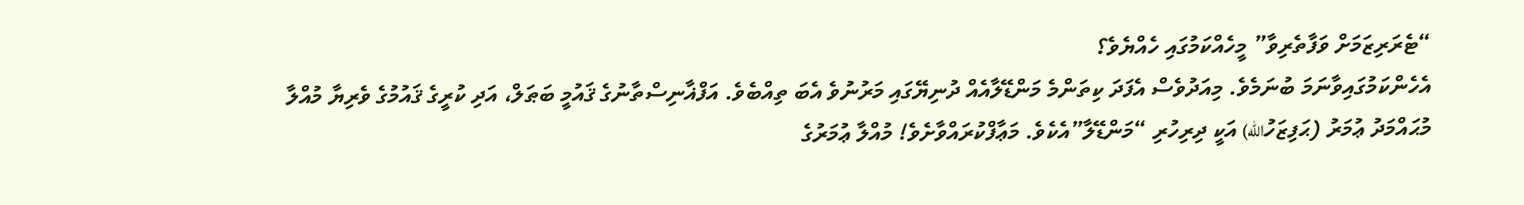“ޓެރަރިޒަމަށް ވަފާތެރިވާ” މީހެއްކަމުގައި ހެއްޔެވެ؟
އެހެންކަމުގައިވާނަމަ ބުނަމެވެ. މިއަދުވެސް އެފަދަ ކިތަންމެ މަންޑޭލާއެއް ދުނިޔޭގައި މަރުނުވެ އެބަ ތިއްބެވެ. އަފްޣާނިސްތާނުގެ ޤައުމީ ބަޠަލް، އަދި ކުރީގެ ޤައުމުގެ ވެރިޔާ މުއްލާ މުޙައްމަދު ޢުމަރު (ޙަފިޒަހުالله) އަކީ ދިރިހުރި “މަންޑޭލާ”އެކެވެ. މަޢާފްކުރައްވާށެވެ! މުއްލާ ޢުމަރުގެ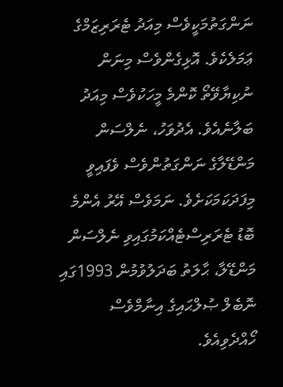ނަންގަތުމަކީވެސް މިއަދު ޓެރަރިޒަމްގެ ޢަމަލެކެވެ. އޮޅިގެންވެސް މިނަން ނުކިޔާވޭތޯ ކޮންމެ މީހަކުވެސް މިއަދު ބަލާނެއެވެ. އެދުވަހު، ނެލްސަން މަންޑޭލާގެ ނަންގަތުންވެސް ވެފައިވީ މިފަދަކަމަކަށެވެ. ނަމަވެސް އޭރު އެންމެ ބޮޑު ޓެރަރިސްޓެއްކަމުގައިވި ނެލްސަން މަންޑޭލާ، ޙާލަތު ބަދަލުވުމުން 1993ގައި ނޮބެލް ޞުލްޙައިގެ އިނާމްވެސް ހޯއްދެވިއެވެ.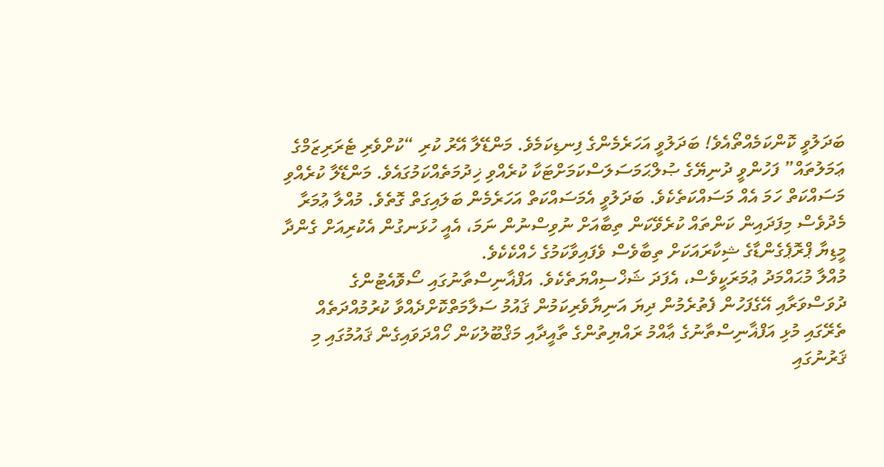ބަދަލުވީ ކޮންކަމެއްތޯއެވެ! ބަދަލުވީ އަހަރެމެންގެ ފިނޑިކަމެވެ. މަންޑޭލާ އޭރު ކުރި “ކުށްވެރި ޓެރަރިޒަމްގެ ޢަމަލުތައް” ފަހުންވީ ދުނިޔޭގެ ޞުލްޙަމަސަލަސްކަމަށްޓަކާ ކުރެއްވި ޚިދުމަތެއްކަމުގައެވެ. މަންޑޭލާ ކުރެއްވި މަސައްކަތް ހަމަ އެއް މަސައްކަތެކެވެ. ބަދަލުވީ އެމަސައްކަތް އަހަރެމެން ބަލައިގަތް ގޮތެވެ. މުއްލާ ޢުމަރާ މެދުވެސް މިފަދައިން ކަންތައް ކުރެވޭކަން ތިބާއަށް ނުވިސްނުން ނަމަ، އެއީ ހުޅަނގުން އެކުރިއަށް ގެންދާ މީޑިޔާ ޕްރޮޕެގެންޑާގެ ޝިކާރައަކަށް ތިބާވެސް ވެފައިވާކަމުގެ ހެއްކެކެވެ.
މުއްލާ މުޙައްމަދު ޢުމަރަކީވެސް، އެފަދަ ޝަޚްސިއްޔަތެކެވެ. އަފްޣާނިސްތާނުގައި ސޯވޮއެޓުންގެ ދުވަސްވަރާއި އޭގެފަހުން ފެތުރެމުން ދިޔަ އަނިޔާވެރިކަމުން ޤައުމު ސަލާމަތްކޮށްދެއްވާ ކުރުމުއްދަތެއް ތެރޭގައި މުޅި އަފްޣާނިސްތާނުގެ ޢާއްމު ރައްޔިތުންގެ ތާއީދާއި މަޤްބޫލުކަން ހޯއްދަވައިގެން ޤައުމުގައި މި ޤަރުނުގައި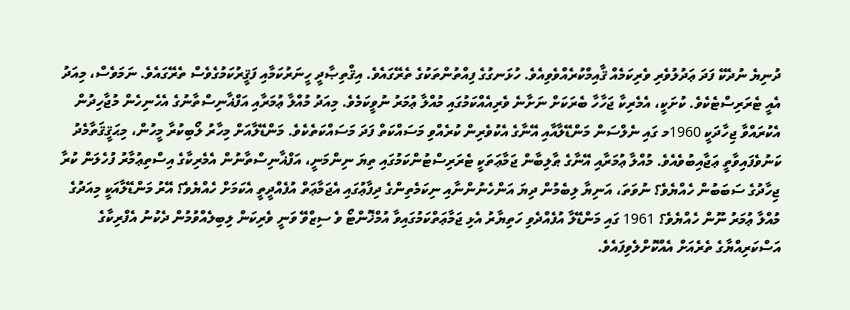ދުނިޔެ ނުދެކޭ ފަދަ ޢަދުލުވެރި ވެރިކަމެއް ޤާއިމްކުރެއްވެވިއެވެ. ހުޅަނގުގެ ފިއްތުންތަކުގެ ތެރޭގައެވެ. އިޤްތިޞާދީ ހީނަރުކަމާއި ފަޤީރުކަމުގެވެސް ތެރޭގައެވެ. ނަމަވެސް، މިއަދު އެއީ ޓެރަރިސްޓެކެވެ. ކުށަކީ، އެމެރިކާ ޖަހާހާ ބެރަކަށް ނަށާނެ ވެރިއެއްކަމުގައި މުއްލާ ޢުމަރު ނުވީކަމެވެ. މިއަދު މުއްލާ ޢުމަރާއި އަފްޣާނިސްތާނުގެ އެހެނިހެން މުޖާހިދުން އެކުރައްވާ ޖިހާދަކީ 1960މ ގައި ނެލްސަން މަންޑޭލާއާއި އޭނާގެ އެކުވެރިން ކުރެއްވި މަސައްކަތް ފަދަ މަސައްކަތެކެވެ. މަންޑޭލާއަށް މިހާރު ލޯބިކުރާ މީހުން، މިޙަޤީޤަތާމެދު ކަނުވެފައިވާތީ ޢަޖާއިބުވެއެވެ. މުއްލާ ޢުމަރާއި އޭނާގެ ޠާލިބާން ޖަމާޢަތަކީ ޓެރަރިސްޓުންކަމުގައި ތިޔަ ނިންމަނީ، އަފްޣާނިސްތާނުން އެމެރިކާގެ އިސްތިޢުމާރު ފުހެލަން ކުރާ ޖިހާދުގެ ސަބަބުން ހެއްޔެވެ؟ ނުވަތަ، އަނިޔާ ލިބެމުން ދިޔަ އަންހެނުންނާއި ނިކަމެތިންގެ ދިފާޢުގައި އެޖަމާޢަތް އުފެއްދީތީ އެކަމަށް ހެއްޔެވެ؟ އޭރު މަންޑޭލާއަކީ މިއަދުގެ މުއްލާ ޢުމަރު ނޫން ހެއްޔެވެ؟ 1961 ގައި މަންޑޭލާ އުފެއްދެވި ހަތިޔާރު އެޅި ޖަމާޢަތްކަމުގައިވާ އުމްޚޮންޓޯ ވެ ސިޒްވޭ ވަނީ ވެރިކަން ލިބިލެއްވުމުން ދެކުނު އެފްރިކާގެ އަސްކަރިއްޔާގެ ތެރެއަށް އެއްކޮށްލެވިފައެވެ.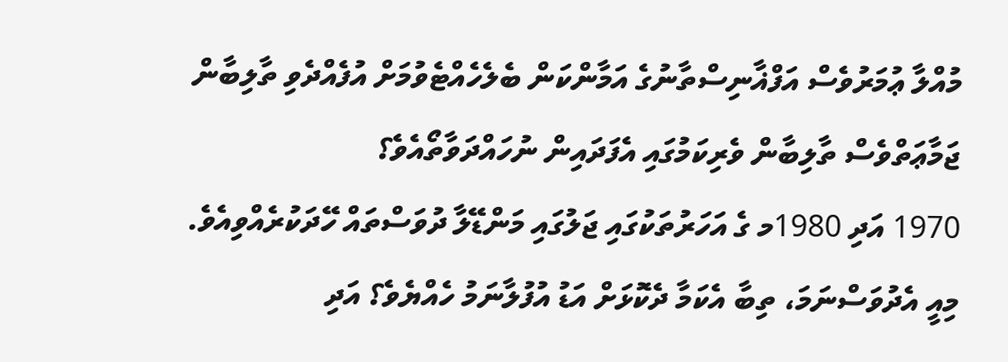މުއްލާ ޢުމަރުވެސް އަފްޣާނިސްތާނުގެ އަމާންކަން ބެލެހެއްޓެވުމަށް އުފެއްދެވި ތާލިބާން ޖަމާޢަތްވެސް ތާލިބާން ވެރިކަމުގައި އެފަދައިން ނުހައްދަވާތޯއެވެ؟
1970 އަދި 1980މ ގެ އަހަރުތަކުގައި ޖަލުގައި މަންޑޭލާ ދުވަސްތައް ހޭދަކުރެއްވިއެވެ. މިއީ އެދުވަސްނަމަ، ތިބާ އެކަމާ ދެކޮޅަށް އަޑު އުފުލާނަމު ހެއްޔެވެ؟ އަދި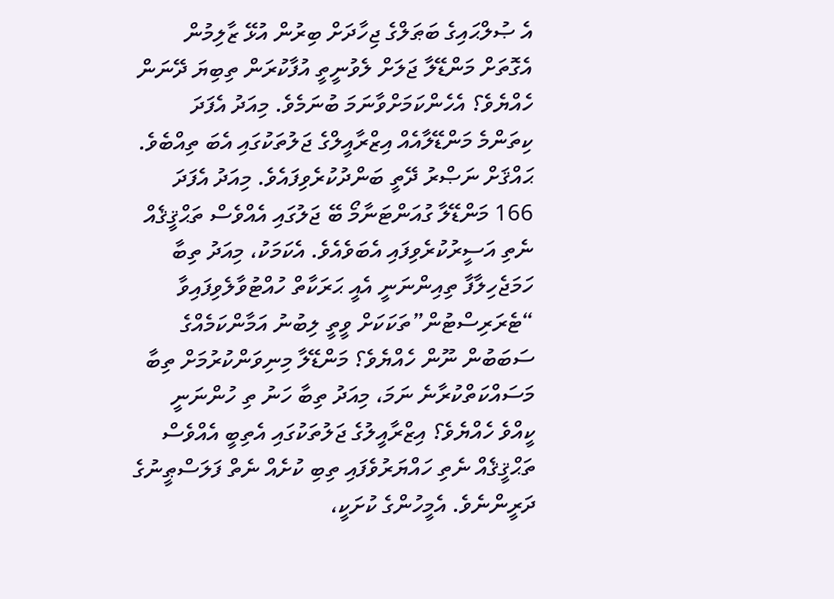އެ ޞުލްޙައިގެ ބަޠަލްގެ ޖިހާދަށް ބިރުން އުޅޭ ޒާލިމުން އެގޮތަށް މަންޑޭލާ ޖަލަށް ލެވުނީތީ އުފާކުރަން ތިބިޔަ ދޭނަން ހެއްޔެވެ؟ އެހެންކަމަށްވާނަމަ ބުނަމެވެ. މިއަދު އެފަދަ ކިތަންމެ މަންޑޭލާއެއް އިޒްރާއީލްގެ ޖަލުތަކުގައި އެބަ ތިއްބެވެ. ޙައްޤަށް ނަޞްރު ދޭތީ ބަންދުކުރެވިފައެވެ. މިއަދު އެފަދަ 166 މަންޑޭލާ ގުއަންޓަނާމޯ ބޭ ޖަލުގައި އެއްވެސް ތަޙްޤީޤެއް ނެތި އަސީރުކުރެވިފައި އެބަވެއެވެ. އެކަމަކު، މިއަދު ތިބާ ހަމަޖެހިލާފާ ތިއިންނަނީ އެއީ ޙަރަކާތް ހުއްޓުވާލެވިފައިވާ “ޓެރަރިސްޓުން”ތަކަކަށް ވީތީ ލިބުނު އަމާންކަމެއްގެ ސަބަބުން ނޫން ހެއްޔެވެ؟ މަންޑޭލާ މިނިވަންކުރުމަށް ތިބާ މަސައްކަތްކުރާނެ ނަމަ، މިއަދު ތިބާ ހަނު ތި ހުންނަނީ ކީއްވެ ހެއްޔެވެ؟ އިޒްރާއީލުގެ ޖަލުތަކުގައި އެތިބީ އެއްވެސް ތަޙްޤީޤެއް ނެތި ހައްޔަރުވެފައި ތިބި ކުށެއް ނެތް ފަލަސްޠީނުގެ ދަރީންނެވެ. އެމީހުންގެ ކުށަކީ،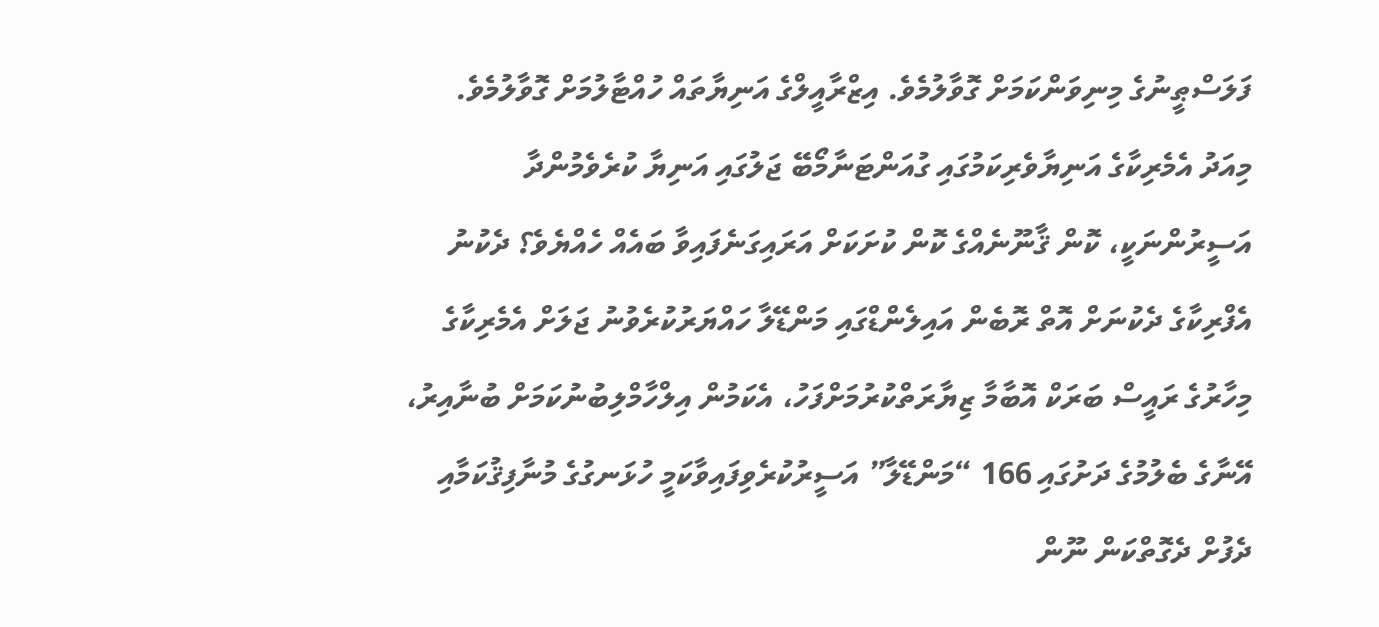ފަލަސްޠީނުގެ މިނިވަންކަމަށް ގޮވާލުމެވެ. އިޒްރާއީލްގެ އަނިޔާތައް ހުއްޓާލުމަށް ގޮވާލުމެވެ. މިއަދު އެމެރިކާގެ އަނިޔާވެރިކަމުގައި ގުއަންޓަނާމޯބޭ ޖަލުގައި އަނިޔާ ކުރެވެމުންދާ އަސީރުންނަކީ، ކޮން ޤާނޫނެއްގެ ކޮން ކުށަކަށް އަރައިގަނެފައިވާ ބައެއް ހެއްޔެވެ؟ ދެކުނު އެފްރިކާގެ ދެކުނަށް އޮތް ރޮބެން އައިލެންޑްގައި މަންޑޭލާ ހައްޔަރުކުރެވުނު ޖަލަށް އެމެރިކާގެ މިހާރުގެ ރައީސް ބަރަކް އޮބާމާ ޒިޔާރަތްކުރުމަށްފަހު، އެކަމުން އިލްހާމްލިބުނުކަމަށް ބުނާއިރު، އޭނާގެ ބެލުމުގެ ދަށުގައި 166 “މަންޑޭލާ” އަސީރުކުރެވިފައިވާކަމީ ހުޅަނގުގެ މުނާފިޤުކަމާއި ދެފުށް ދެގޮތްކަން ނޫން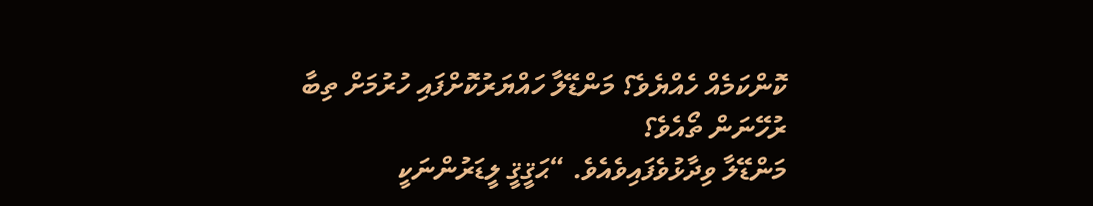ކޮންކަމެއް ހެއްޔެވެ؟ މަންޑޭލާ ހައްޔަރުކޮށްފައި ހުރުމަށް ތިބާ ރުހޭނަން ތޯއެވެ؟
މަންޑޭލާ ވިދާޅުވެފައިވެއެވެ. “ޙަޤީޤީ ލީޑަރުންނަކީ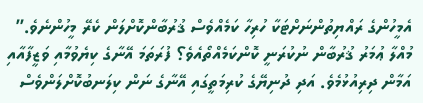އެމީހުންގެ ރައްޔިތުންނަށްޓަކާ ހުރިހާ ކަމެއްވެސް ޤުރުބާންކޮށްލަން ކެރޭ މީހުންނެވެ.” މުއްލާ ޢުމަރު ޤުރުބާން ނުކުރަނީ ކޮންކަމެއްތޯއެވެ؟ ފުރަތަމަ އޭނާގެ ކިޔެވުމާއި ވަޒީފާއާއި އަމާން ދިރިއުޅުމެވެ. އަދި ދުނިޔޭގެ ކުރިމަތީގައި އޭނާގެ ނަން ކިލަނބުކޮށްލަންވެސް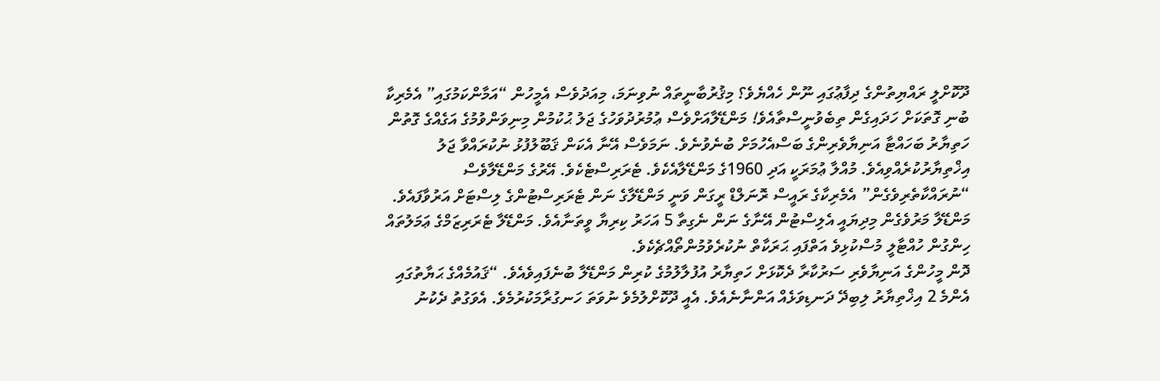ދޫކޮށްލީ ރައްޔިތުންގެ ދިފާޢުގައި ނޫން ހެއްޔެވެ؟ މިޤުރުބާނީތައް ނުވިނަމަ، މިއަދުވެސް އެމީހުން “އަމާންކަމުގައި” އެމެރިކާ ބުނި ގޮތަކަށް ހަދައިގެން ތިބެވުނީސްތާއެވެ! މަންޑޭލާއަށްވެސް ޢުމުރުދުވަހުގެ ޖަލު ޙުކުމުން މިނިވަންވުމުގެ އަގެއްގެ ގޮތުން ހަތިޔާރު ބަހައްޓާ އަނިޔާވެރިންގެ ބަސްއެހުމަށް ބުނެވުނެވެ. ނަމަވެސް އޭނާ އެކަން ޤަބޫލުފުޅު ނުކުރައްވާ ޖަލު އިޚްތިޔާރުކުރެއްވިއެވެ. މުއްލާ ޢުމަރަކީ އަދި 1960ގެ މަންޑޭލާއެކެވެ. ޓެރަރިސްޓެކެވެ. އޭރުގެ މަންޑޭލާވެސް “ނުރައްކާތެރިވެގެން” އެމެރިކާގެ ރައީސް ރޮނަލްޑް ރީގަން ވަނީ މަންޑޭލާގެ ނަން ޓެރަރިސްޓުންގެ ލިސްޓަށް އަރުވާފައެވެ. މަންޑޭލާ މަރުވެގެން މިދިޔައީ އެލިސްޓުން އޭނާގެ ނަން ނެގިތާ 5 އަހަރު ކިރިޔާ ވީތަނާއެވެ. މަންޑޭލާ ޓެރަރިޒަމްގެ ޢަމަލުތައް ހިންގުން ހުއްޓާލީ މުސްކުޅިވެ އަތްފައި ޙަރަކާތް ނުކުރެވުމުންތޯއްޗެކެވެ.
ދޮން މީހުންގެ އަނިޔާވެރި ސަރުކާރާ ދެކޮޅަށް ހަތިޔާރު އުފުލާލުމުގެ ކުރިން މަންޑޭލާ ބުނެފައިވެއެވެ. “ޤައުމެއްގެ ޙަޔާތުގައި އެންމެ 2 އިޚްތިޔާރު ލިބިދޭ ދަނޑިވަޅެއް އަންނާނެއެވެ. އެއީ ދޫކޮށްލުމެވެ ނުވަތަ ހަނގުރާމަކުރުމެވެ. އެވަގުތު ދެކުނު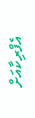އެފްރިކާއަށް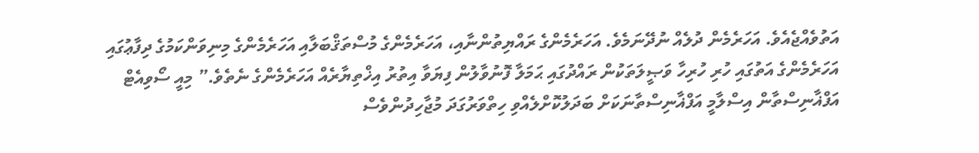އަތުވެއްޖެއެވެ. އަހަރެމެން ދުލެއް ނުދޭނަމެވެ. އަހަރެމެންގެ ރައްޔިތުންނާއި، އަހަރެމެންގެ މުސްތަޤްބަލާއި އަހަރެމެންގެ މިނިވަންކަމުގެ ދިފާޢުގައި އަހަރެމެންގެ އަތުގައި ހުރި ހުރިހާ ވަޞީލަތަކުން ރައްދުގައި ޙަމަލާ ފޮނުވާލުން ފިޔަވާ އިތުރު އިޚްތިޔާރެއް އަހަރެމެންގެ ނެތެވެ.” މިއީ ސޯވިއެޓް އަފްޣާނިސްތާން އިސްލާމީ އަފްޣާނިސްތާނަކަށް ބަދަލުކޮށްލެއްވި ހިތްވަރުގަދަ މުޖާހިދުންވެސް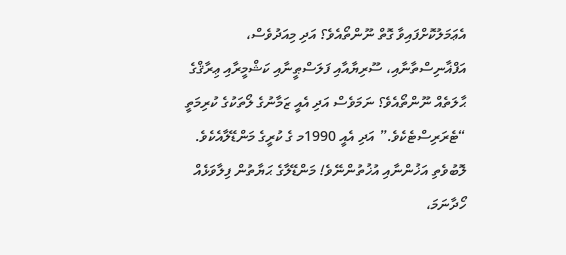އެޢަމަލުކޮށްފައިވާ ގޮތް ނޫންތޯއެވެ؟ އަދި މިއަދުވެސް، އަފްޣާނިސްތާނާއި، ސޫރިޔާއާއި ފަލަސްޠީނާއި ކަޝްމީރާއި ޢިރާޤްގެ ޙާލަތެއް ނޫންތޯއެވެ؟ ނަމަވެސް އަދި އެއީ ޒަމާނުގެ ލޯތަކުގެ ކުރިމަތީ “ޓެރަރިސްޓެކެވެ.” އަދި އެއީ 1990މ ގެ ކުރީގެ މަންޑޭލާއެކެވެ.
ލޮބުވެތި އަޚުންނާއި އުޚުތުންނޭވެ! މަންޑޭލާގެ ޙަޔާތުން ފިލާވަޅެއް ހޯދާނަމަ،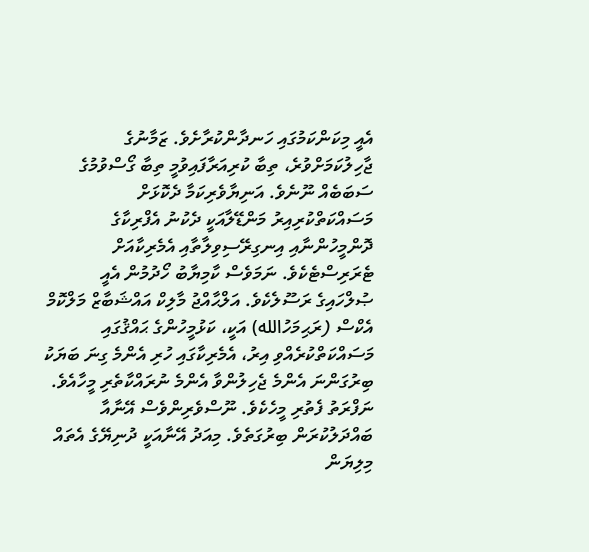އެއީ މިކަންކަމުގައި ހަނދާންކުރާށެވެ. ޒަމާނުގެ ޖާހިލުކަމަށްވުރެ، ތިބާ ކުރިއަރާފައިވުމީ ތިބާ ގޯސްވުމުގެ ސަބަބެއް ނޫނެވެ. އަނިޔާވެރިކަމާ ދެކޮޅަށް މަސައްކަތްކުރިއިރު މަންޑޭލާއަކީ ދެކުނު އެފްރިކާގެ ދޮންމީހުންނާއި އިނގިރޭސިވިލާތާއި އެމެރިކާއަށް ޓެރަރިސްޓެކެވެ. ނަމަވެސް ކާމިޔާބު ހޯދުމުން އެއީ ޞުލްހައިގެ ރަސޫލެކެވެ. އަލްޙާއްޖު މާލިކް އައްޝަބާޒް މަލްކޮމް އެކްސް (ރަޙިމަހުالله) އަކީ، ކަޅުމީހުންގެ ޙައްޤުގައި މަސައްކަތްކުރެއްވި އިރު، އެމެރިކާގައި ހުރި އެންމެ ގިނަ ބަޔަކު ބިރުގަންނަ އެންމެ ޖެހިލުންވާ އެންމެ ނުރައްކާތެރި މީހާއެވެ. ނަފްރަތު ފެތުރި މީހެކެވެ. ނޫސްވެރިންވެސް އޭނާއާ ބައްދަލުކުރަން ބިރުގަތެވެ. މިއަދު އޭނާއަކީ ދުނިޔޭގެ އެތައް މިލިޔަން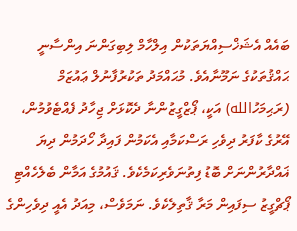ބައެއް އެޝަޚްސިއްޔަތަކުން އިލްހާމް ލިބިގަންނަ އިންސާނީ ޙައްޤުތަކުގެ ނަމޫނާއެވެ. މުޙައްމަދު ތަކުރުފާނުލް ޢައުޒަމް (ރަޙިމަހުالله) އަކީ، ޕޯޒްގީޒުންނާ ދެކޮޅަށް ޖިހާދު ފެއްޓެވުމުން، އޭރުގެ ކާފަރު ދިވެހި ރަސްކަމާއި އެކަމުން ފައިދާ ހޯދަމުން ދިޔަ ޣައްދާރުންނަށް ބޮޑު ފިތުނަވެރިކަމެކެވެ. ޤައުމުގެ އަމާން ބެލެހެއްޓި ޕޯޗްގީޒު ސިފައިން މަރާ ޤާތިލެކެވެ. ނަމަވެސް، މިއަދު އެއީ ދިވެހިންގެ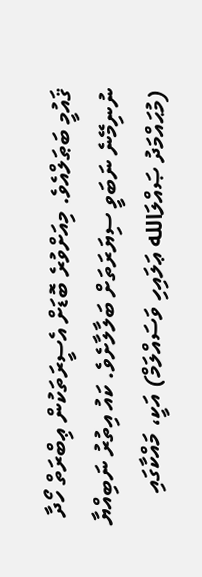ޤައުމީ ބަޠަލްއެވެ. މިއަށްވުރެ ބޮޑަށް އެސީރަތަކުން ޢިބްރަތް ހޯދާ ނުނިމޭނެ ނަބަވީ ސިޔަރަތަށް ބަލާލާށެވެ. ކައު އިތުރު ނަބިއްޔާ (މުޙައްމަދު ޞައްލަالله ޢަލައިހި ވަސައްލަމް) އަކީ، މައްކާގައި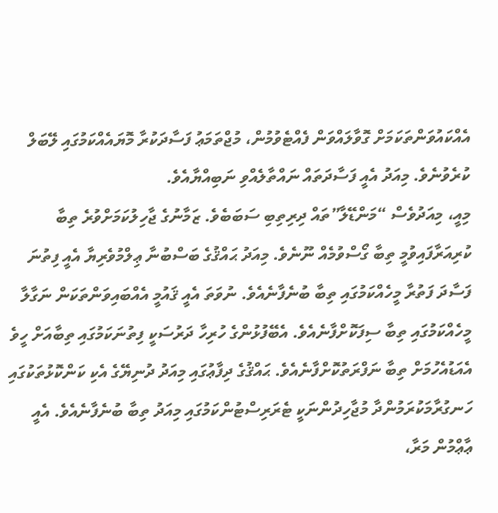އެއްކައުވަންތަކަމަށް ގޮވާލައްވަން ފެއްޓެވުމުން، މުޖްތަމަޢު ފަސާދަކުރާ މޮޔައެއްކަމުގައި ލޭބަލް ކުރެވުނެވެ. މިއަދު އެއީ ފަސާދަތައް ނައްތާލެއްވި ނަބިއްޔާއެވެ.
މިއީ، މިއަދުވެސް “މަންޑޭލާ”ތައް ދިރިތިބި ސަބަބެވެ. ޒަމާނުގެ ޖާހިލުކަމަށްވުރެ ތިބާ ކުރިއަރާފައިވުމީ ތިބާ ގޯސްވުމެއް ނޫނެވެ. މިއަދު ޙައްޤުގެ ބަސްބުނާ ޢިލްމުވެރިޔާ އެއީ ފިތުނަ ފަސާދަ ފަތުރާ މީހެއްކަމުގައި ތިބާ ބުނެފާނެއެވެ. ނުވަތަ އެއީ ޤައުމީ އެއްބައިވަންތަކަން ނަގާލާ މީހެއްކަމުގައި ތިބާ ސިފަކޮށްފާނެއެވެ. އެބޭފުޅުންގެ ހުރިހާ ދަރުސަކީ ފިތުނަކަމުގައި ތިބާއަށް ހީވެ އެއަޑުއެހުމަށް ތިބާ ނަފްރަތުކޮށްފާނެއެވެ. ޙައްޤުގެ ދިފާޢުގައި މިއަދު ދުނިޔޭގެ އެކި ކަންކޮޅުތަކުގައި ހަނގުރާމަކުރަމުންދާ މުޖާހިދުންނަކީ ޓެރަރިސްޓުންކަމުގައި މިއަދު ތިބާ ބުނެފާނެއެވެ. އެއީ ޢާޢްމުން މަރާ،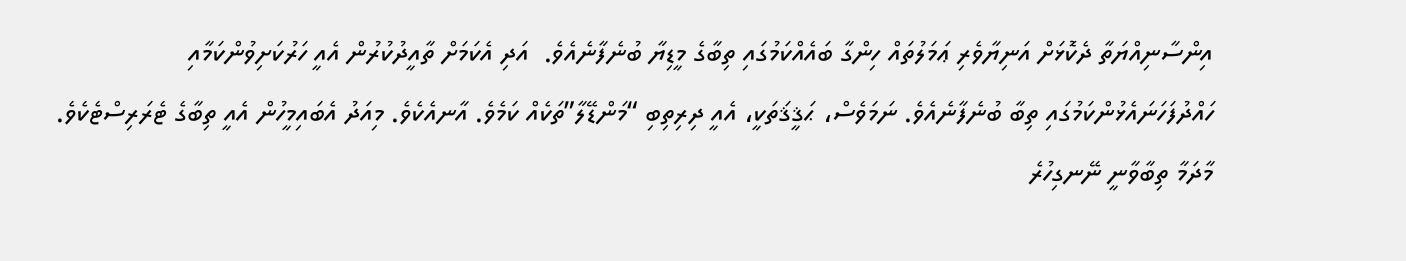އިންސާނިއްޔަތާ ދެކޮޅަށް އަނިޔާވެރި ޢަމަލުތައް ހިންގާ ބައެއްކަމުގައި ތިބާގެ މީޑިޔާ ބުނެފާނެއެވެ.  އަދި އެކަމަށް ތާއީދުކުރުން އެއީ ހަރުކަށިވުންކަމާއި ހައްދުފަހަނައެޅުންކަމުގައި ތިބާ ބުނެފާނެއެވެ. ނަމަވެސް، ޙަޤީޤަތަކީ، އެއީ ދިރިތިބި “މަންޑޭލާ”ތަކެއް ކަމެވެ. އާނއެކެވެ. މިއަދު އެބައިމީހުން އެއީ ތިބާގެ ޓެރަރިސްޓެކެވެ. މާދަމާ ތިބާވާނީ ނޭނގިހުރެ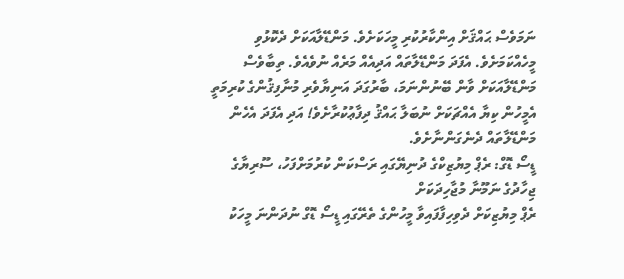ނަމަވެސް ޙައްޤަށް އިންކާރުކުރި މީހަކަށެވެ. މަންޑޭލާއަކަށް ދެކޮޅުވި މީހެއްކަމަށެވެ. އެފަދަ މަންޑޭލާތައް އަދިއެއް މަރެއް ނުވެއެވެ. ތިބާވެސް މަންޑޭލާއަކަށް ވާން ބޭނުންނަމަ، ބާރުގަދަ އަނިޔާވެރި މުނާފިޤުންގެ ކުރިމަތީ އެމީހުން ކިޔާ އެއްޗަކަށް ނުބަލާ ޙައްޤު ދިފާޢުކުރާށެވެ! އަދި އެފަދަ އެހެން މަންޑޭލާތައް ދެނެގަންނާށެވެ.
ޑީސޯ ޑޮގް: ރެޕް މިޔުޒިކްގެ ދުނިޔޭގައި ރަސްކަން ކުރުމަށްފަހު، ސޫރިޔާގެ ޖިހާދުގެ ނަމޫނާ މުޖާހިދަކަށް
ރެޕް މިޔުޒިކަށް ދެވިހިފާފައިވާ މީހުންގެ ތެރޭގައި ޑީސޯ ޑޮގް ނުދަންނަ މީހަކު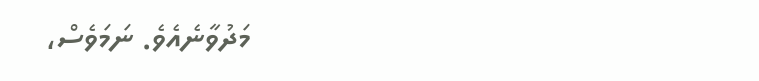މަދުވާނެއެވެ. ނަމަވެސް،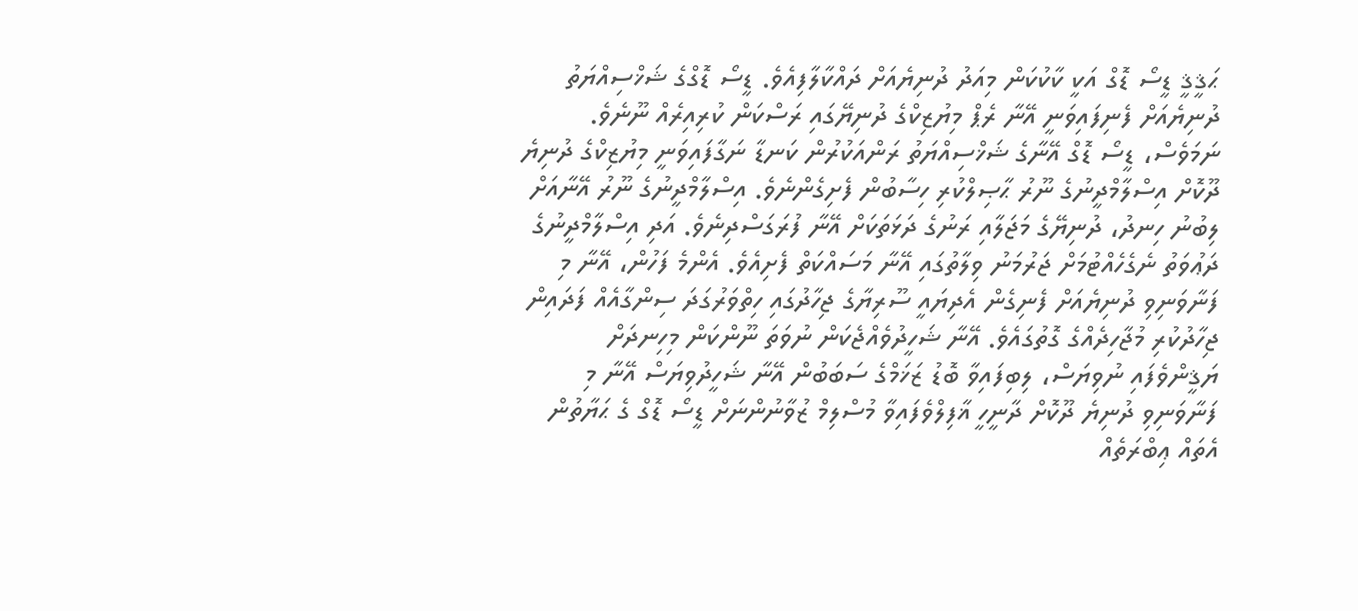ޙަޤީޤީ ޑީސޯ ޑޮގް އަކީ ކާކުކަން މިއަދު ދުނިޔެއަށް ދައްކާލާފިއެވެ. ޑީސޯ ޑޮގްގެ ޝަޚްސިއްޔަތު ދުނިޔެއަށް ފެނިފައިވަނީ އޭނާ ރެޕް މިޔުޒިކްގެ ދުނިޔޭގައި ރަސްކަން ކުރިއިރެއް ނޫނެވެ. ނަމަވެސް، ޑީސޯ ޑޮގް އޭނާގެ ޝަޚްސިއްޔަތު ރަންއަކުރުން ކަނޑާ ނަގާފައިވަނީ މިޔުޒިކްގެ ދުނިޔެ ދޫކޮށް އިސްލާމްދީނުގެ ނޫރު ޙާޞިލްކުރި ހިސާބުން ފެށިގެންނެވެ. އިސްލާމްދީނުގެ ނޫރު އޭނާއަށް ލިބުނު ހިނދު، ދުނިޔޭގެ މަޖަލާއި ރަނުގެ ދަޅަތަކަށް އޭނާ ފުރަގަސްދިނެވެ. އަދި އިސްލާމްދީނުގެ ދަޢުވަތު ނެގެހެއްޓުމަށް ޖަރުމަނު ވިލާތުގައި އޭނާ މަސައްކަތް ފެށިއެވެ. އެންމެ ފަހުން، އޭނާ މި ފަނާވަނިވި ދުނިޔެއަށް ފެނިގެން އެދިޔައީ ސޫރިޔާގެ ޖިހާދުގައި ހިތްވަރުގަދަ ސިންގާއެއް ފަދައިން ޖިހާދުކުރި މުޖާހިދެއްގެ ގޮތުގައެވެ. އޭނާ ޝަހީދުވެއްޖެކަން ނުވަތަ ނޫންކަން މިހިނދަށް ޔަޤީންވެފައި ނުވިޔަސް، ލިބިފައިވާ ބޮޑު ޒަޚަމްގެ ސަބަބުން އޭނާ ޝަހީދުވިޔަސް އޭނާ މި ފަނާވަނިވި ދުނިޔެ ދޫކޮށް ދާނީހީ ޣާފިލްވެފައިވާ މުސްލިމް ޒުވާނުންނަށް ޑީސޯ ޑޮގް ގެ ޙަޔާތުން އެތައް ޢިބްރަތެއް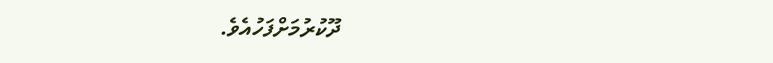ދޫކުރުމަށްފަހުއެވެ.